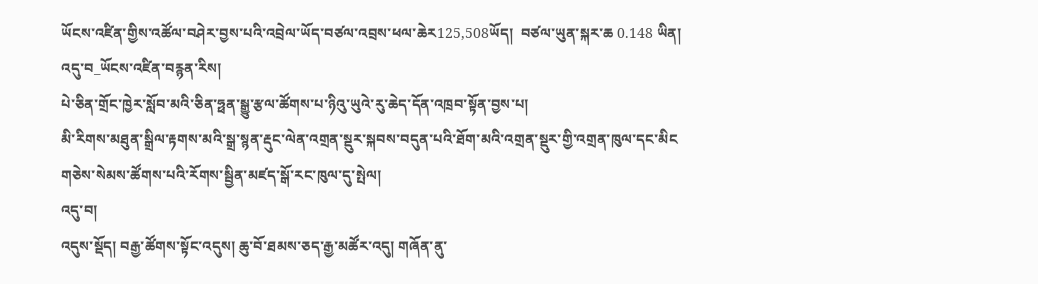ཡོངས་འཛིན་གྱིས་འཚོལ་བཤེར་བྱས་པའི་འབྲེལ་ཡོད་བཙལ་འབྲས་ཕལ་ཆེར125,508ཡོད།  བཙལ་ཡུན་སྐར་ཆ 0.148 ཡིན།
འདུ་བ_ཡོངས་འཛིན་བརྙན་རིས།
པེ་ཅིན་གྲོང་ཁྱེར་སློབ་མའི་ཅིན་ཧྥན་སྒྱུ་རྩལ་ཚོགས་པ་ཉིའུ་ཡུའེ་རུ་ཆེད་དོན་འཁྲབ་སྟོན་བྱས་པ།
མི་རིགས་མཐུན་སྒྲིལ་རྟགས་མའི་སྒྲ་སྙན་རྡུང་ལེན་འགྲན་སྡུར་སྐབས་བདུན་པའི་ཐོག་མའི་འགྲན་སྡུར་གྱི་འགྲན་ཁུལ་དང་མིང
གཅེས་སེམས་ཚོགས་པའི་རོགས་སྦྱིན་མཛད་སྒོ་རང་ཁུལ་དུ་སྤེལ།
འདུ་བ།
འདུས་སྡོད། བརྒྱ་ཚོགས་སྟོང་འདུས། ཆུ་བོ་ཐམས་ཅད་རྒྱ་མཚོར་འདུ། གཞོན་ནུ་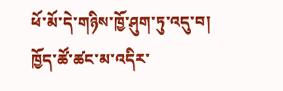ཕོ་མོ་དེ་གཉིས་ཁྱོ་ཤུག་ཏུ་འདུ་བ། ཁྱོད་ཚོ་ཚང་མ་འདིར་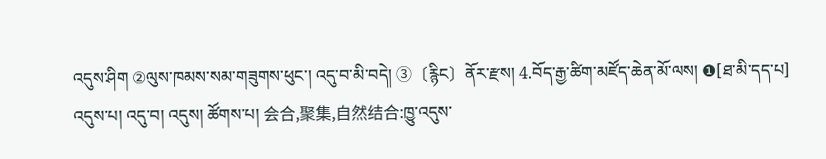འདུས་ཤིག ②ལུས་ཁམས་སམ་གཟུགས་ཕུང་། འདུ་བ་མི་བདེ། ③〔རྙིང〕ནོར་རྫས། 4.བོད་རྒྱ་ཚིག་མཛོད་ཆེན་མོ་ལས། ❶[ཐ་མི་དད་པ] འདུས་པ། འདུ་བ། འདུས། ཚོགས་པ། 会合,聚集,自然结合:ཁྱུ་འདུས་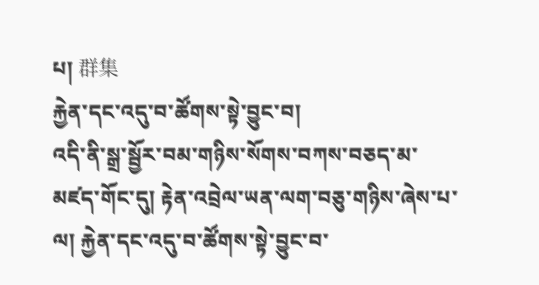པ། 群集
རྐྱེན་དང་འདུ་བ་ཚོགས་སྟེ་བྱུང་བ།
འདི་ནི་སྒྲ་སྦྱོར་བམ་གཉིས་སོགས་བཀས་བཅད་མ་མཛད་གོང་དུ། རྟེན་འབྲེལ་ཡན་ལག་བཅུ་གཉིས་ཞེས་པ་ལ། རྐྱེན་དང་འདུ་བ་ཚོགས་སྟེ་བྱུང་བ་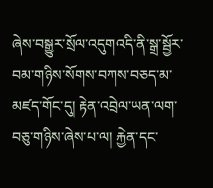ཞེས་བསྒྱུར་སྲོལ་འདུགའདི་ནི་སྒྲ་སྦྱོར་བམ་གཉིས་སོགས་བཀས་བཅད་མ་མཛད་གོང་དུ། རྟེན་འབྲེལ་ཡན་ལག་བཅུ་གཉིས་ཞེས་པ་ལ། རྐྱེན་དང་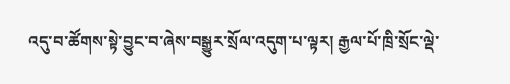འདུ་བ་ཚོགས་སྟེ་བྱུང་བ་ཞེས་བསྒྱུར་སྲོལ་འདུག་པ་ལྟར། རྒྱལ་པོ་ཁྲི་སྲོང་ལྡེ་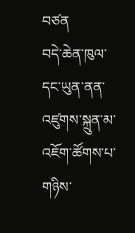བཙན
བདེ་ཆེན་ཁུལ་དང་ཡུན་ནན་འཛུགས་སྐྲུན་མ་འཇོག་ཚོགས་པ་གཉིས་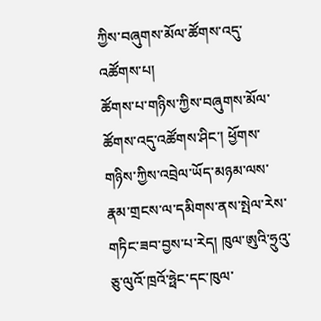ཀྱིས་བཞུགས་མོལ་ཚོགས་འདུ་འཚོགས་པ།
ཚོགས་པ་གཉིས་ཀྱིས་བཞུགས་མོལ་ཚོགས་འདུ་འཚོགས་ཤིང་། ཕྱོགས་གཉིས་ཀྱིས་འབྲེལ་ཡོད་མཉམ་ལས་རྣམ་གྲངས་ལ་དམིགས་ནས་སྤེལ་རེས་གཏིང་ཟབ་བྱས་པ་རེད། ཁུལ་ཨུའི་ཧྲུའུ་ཅུ་ལུའོ་ཁྲའོ་ཧྥེང་དང་ཁུལ་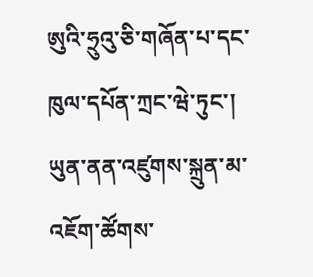ཨུའི་ཧྲུའུ་ཅི་གཞོན་པ་དང་ཁུལ་དཔོན་ཀྲང་ཝེ་ཏུང་། ཡུན་ནན་འཛུགས་སྐྲུན་མ་འཇོག་ཚོགས་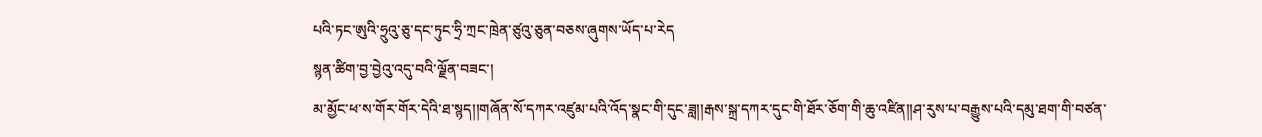པའི་ཏང་ཨུའི་ཧྲུའུ་ཅུ་དང་ཏུང་ཧྲི་ཀྲང་ཁྲེན་ཙུའུ་ཅུན་བཅས་ཞུགས་ཡོད་པ་རེད
སྙན་ཚིག་བྱ་བྱེའུ་འདུ་བའི་ལྗོན་བཟང་།
མ་མྱོང་ཕ་ས་གོར་གོར་དེའི་ཐ་སྙད།།གཞོན་སོ་དཀར་འཛུམ་པའི་འོད་སྣང་གི་དུང་ཟླ།།རྒས་སྐྲ་དཀར་དུང་གི་ཐོར་ཅོག་གི་ཆུ་འཛིན།།ཤ་རུས་པ་བརྒྱུས་པའི་དམུ་ཐག་གི་བཙན་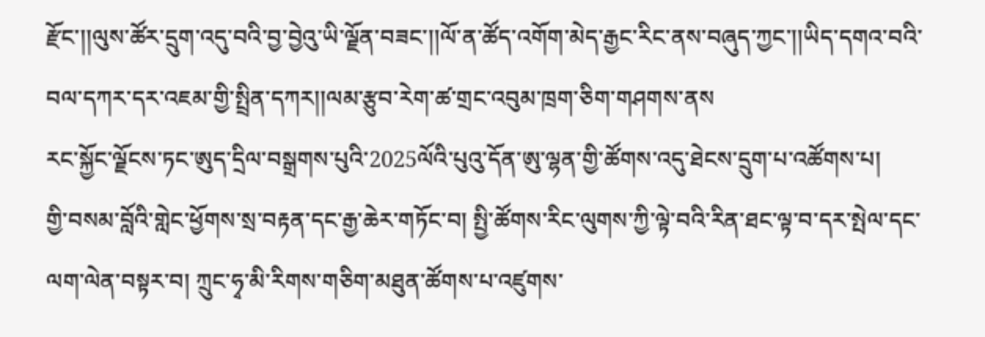རྫོང་།།ལུས་ཚོར་དྲུག་འདུ་བའི་བྱ་བྱེའུ་ཡི་ལྗོན་བཟང་།།ལོ་ན་ཚོད་འགོག་མེད་རྒྱང་རིང་ནས་བཞུད་ཀྱང་།།ཡིད་དགའ་བའི་བལ་དཀར་དར་འཇམ་གྱི་སྤྲིན་དཀར།།ལམ་རྩུབ་རེག་ཚ་གྲང་འབུམ་ཁྲག་ཅིག་གཤགས་ནས
རང་སྐྱོང་ལྗོངས་ཏང་ཨུད་དྲིལ་བསྒྲགས་པུའི་2025ལོའི་པུའུ་དོན་ཨུ་ལྷན་གྱི་ཚོགས་འདུ་ཐེངས་དྲུག་པ་འཚོགས་པ།
གྱི་བསམ་བློའི་གླེང་ཕྱོགས་སྲ་བརྟན་དང་རྒྱ་ཆེར་གཏོང་བ། སྤྱི་ཚོགས་རིང་ལུགས་ཀྱི་ལྟེ་བའི་རིན་ཐང་ལྟ་བ་དར་སྤེལ་དང་ལག་ལེན་བསྟར་བ། ཀྲུང་ཧྭ་མི་རིགས་གཅིག་མཐུན་ཚོགས་པ་འཛུགས་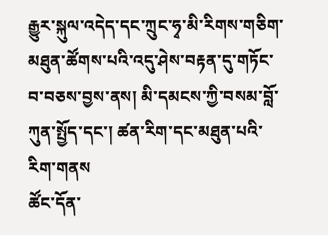རྒྱུར་སྐུལ་འདེད་དང་ཀྲུང་ཧྭ་མི་རིགས་གཅིག་མཐུན་ཚོགས་པའི་འདུ་ཤེས་བརྟན་དུ་གཏོང་བ་བཅས་བྱས་ནས། མི་དམངས་ཀྱི་བསམ་བློ་ཀུན་སྤྱོད་དང་། ཚན་རིག་དང་མཐུན་པའི་རིག་གནས
ཚོང་དོན་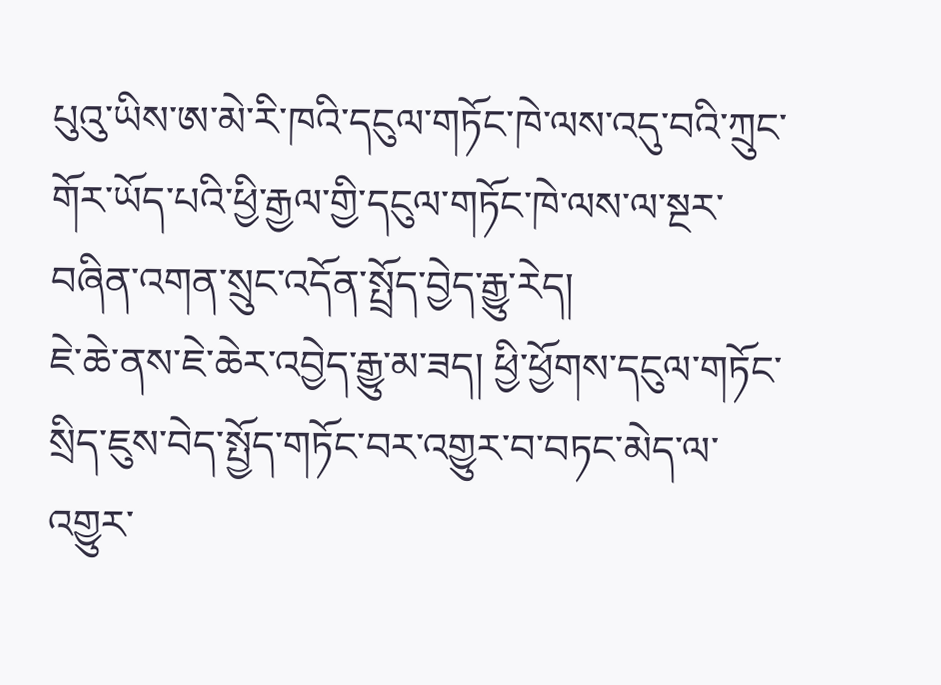པུའུ་ཡིས་ཨ་མེ་རི་ཁའི་དངུལ་གཏོང་ཁེ་ལས་འདུ་བའི་ཀྲུང་གོར་ཡོད་པའི་ཕྱི་རྒྱལ་གྱི་དངུལ་གཏོང་ཁེ་ལས་ལ་སྔར་བཞིན་འགན་སྲུང་འདོན་སྤྲོད་བྱེད་རྒྱུ་རེད།
ཇེ་ཆེ་ནས་ཇེ་ཆེར་འབྱེད་རྒྱུ་མ་ཟད། ཕྱི་ཕྱོགས་དངུལ་གཏོང་སྲིད་ཇུས་བེད་སྤྱོད་གཏོང་བར་འགྱུར་བ་བཏང་མེད་ལ་འགྱུར་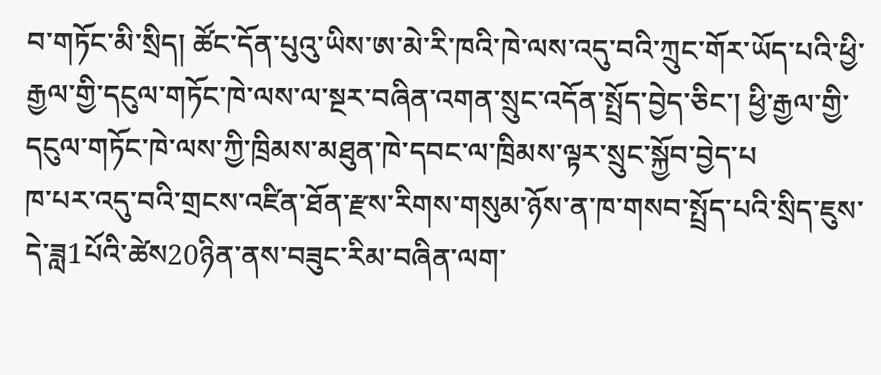བ་གཏོང་མི་སྲིད། ཚོང་དོན་པུའུ་ཡིས་ཨ་མེ་རི་ཁའི་ཁེ་ལས་འདུ་བའི་ཀྲུང་གོར་ཡོད་པའི་ཕྱི་རྒྱལ་གྱི་དངུལ་གཏོང་ཁེ་ལས་ལ་སྔར་བཞིན་འགན་སྲུང་འདོན་སྤྲོད་བྱེད་ཅིང་། ཕྱི་རྒྱལ་གྱི་དངུལ་གཏོང་ཁེ་ལས་ཀྱི་ཁྲིམས་མཐུན་ཁེ་དབང་ལ་ཁྲིམས་ལྟར་སྲུང་སྐྱོབ་བྱེད་པ
ཁ་པར་འདུ་བའི་གྲངས་འཛིན་ཐོན་རྫས་རིགས་གསུམ་ཉོས་ན་ཁ་གསབ་སྤྲོད་པའི་སྲིད་ཇུས་དེ་ཟླ1པོའི་ཚེས20ཉིན་ནས་བཟུང་རིམ་བཞིན་ལག་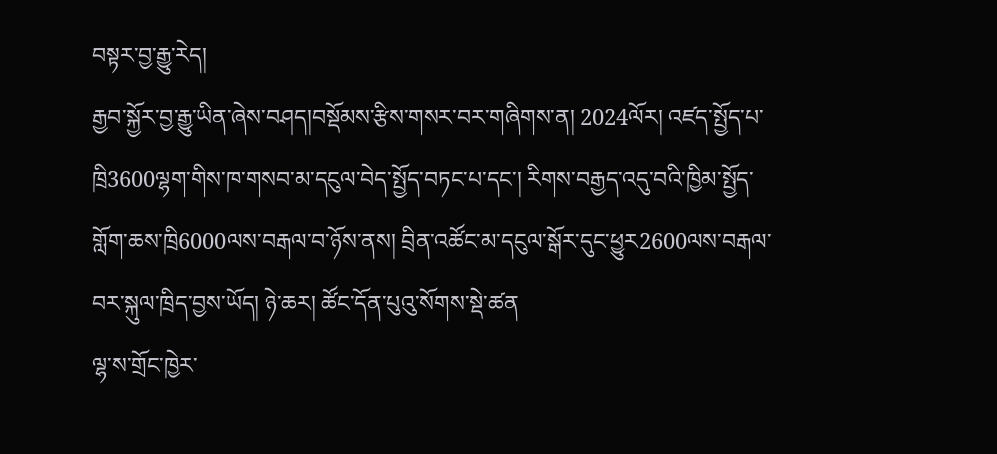བསྟར་བྱ་རྒྱུ་རེད།
རྒྱབ་སྐྱོར་བྱ་རྒྱུ་ཡིན་ཞེས་བཤད།བསྡོམས་རྩིས་གསར་བར་གཞིགས་ན། 2024ལོར། འཛད་སྤྱོད་པ་ཁྲི3600ལྷག་གིས་ཁ་གསབ་མ་དངུལ་བེད་སྤྱོད་བཏང་པ་དང་། རིགས་བརྒྱད་འདུ་བའི་ཁྱིམ་སྤྱོད་གློག་ཆས་ཁྲི6000ལས་བརྒལ་བ་ཉོས་ནས། བྲིན་འཚོང་མ་དངུལ་སྒོར་དུང་ཕྱུར2600ལས་བརྒལ་བར་སྐུལ་ཁྲིད་བྱས་ཡོད། ཉེ་ཆར། ཚོང་དོན་པུའུ་སོགས་སྡེ་ཚན
ལྷ་ས་གྲོང་ཁྱེར་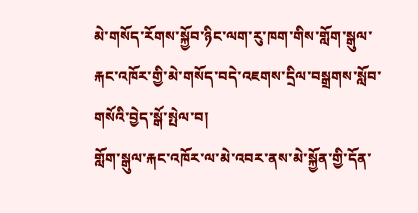མེ་གསོད་རོགས་སྐྱོབ་ཉིང་ལག་རུ་ཁག་གིས་གློག་སྒུལ་རྐང་འཁོར་གྱི་མེ་གསོད་བདེ་འཇགས་དྲིལ་བསྒྲགས་སློབ་གསོའི་བྱེད་སྒོ་སྤེལ་བ།
གློག་སྒུལ་རྐང་འཁོར་ལ་མེ་འབར་ནས་མེ་སྐྱོན་གྱི་དོན་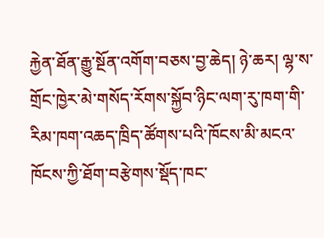རྐྱེན་ཐོན་རྒྱུ་སྔོན་འགོག་བཅས་བྱ་ཆེད། ཉེ་ཆར། ལྷ་ས་གྲོང་ཁྱེར་མེ་གསོད་རོགས་སྐྱོབ་ཉིང་ལག་རུ་ཁག་གི་རིམ་ཁག་འཆད་ཁྲིད་ཚོགས་པའི་ཁོངས་མི་མངའ་ཁོངས་ཀྱི་ཐོག་བརྩེགས་སྡོད་ཁང་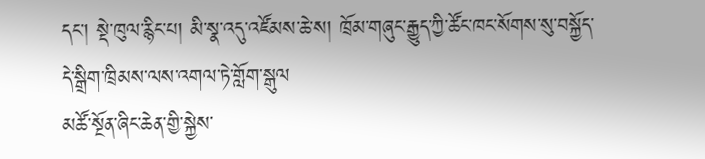དང་། སྡེ་ཁུལ་རྙིང་པ། མི་སྣ་འདུ་འཛོམས་ཆེ་ས། ཁྲོམ་གཞུང་རྒྱུད་ཀྱི་ཚོང་ཁང་སོགས་སུ་བསྐྱོད་དེ་སྒྲིག་ཁྲིམས་ལས་འགལ་ཏེ་གློག་སྒུལ
མཚོ་སྔོན་ཞིང་ཆེན་གྱི་སྐྱེས་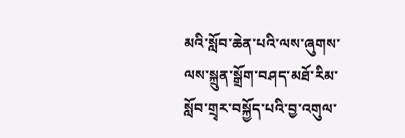མའི་སློབ་ཆེན་པའི་ལས་ཞུགས་ལས་སྐྲུན་སྒྲོག་བཤད་མཐོ་རིམ་སློབ་གྲྭར་བསྐྱོད་པའི་བྱ་འགུལ་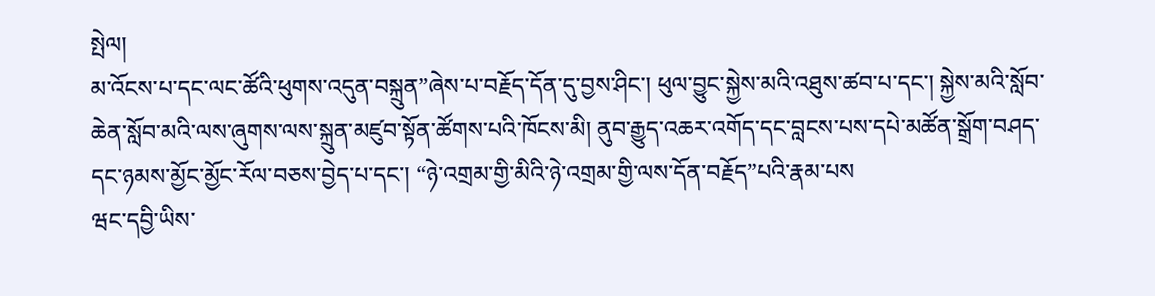སྤེལ།
མ་འོངས་པ་དང་ལང་ཚོའི་ཕུགས་འདུན་བསྐྲུན”ཞེས་པ་བརྗོད་དོན་དུ་བྱས་ཤིང་། ཕུལ་བྱུང་སྐྱེས་མའི་འཐུས་ཚབ་པ་དང་། སྐྱེས་མའི་སློབ་ཆེན་སློབ་མའི་ལས་ཞུགས་ལས་སྐྲུན་མཛུབ་སྟོན་ཚོགས་པའི་ཁོངས་མི། ནུབ་རྒྱུད་འཆར་འགོད་དང་བླངས་པས་དཔེ་མཚོན་སྒྲོག་བཤད་དང་ཉམས་མྱོང་མྱོང་རོལ་བཅས་བྱེད་པ་དང་། “ཉེ་འགྲམ་གྱི་མིའི་ཉེ་འགྲམ་གྱི་ལས་དོན་བརྗོད”པའི་རྣམ་པས
ཝང་དབྱི་ཡིས་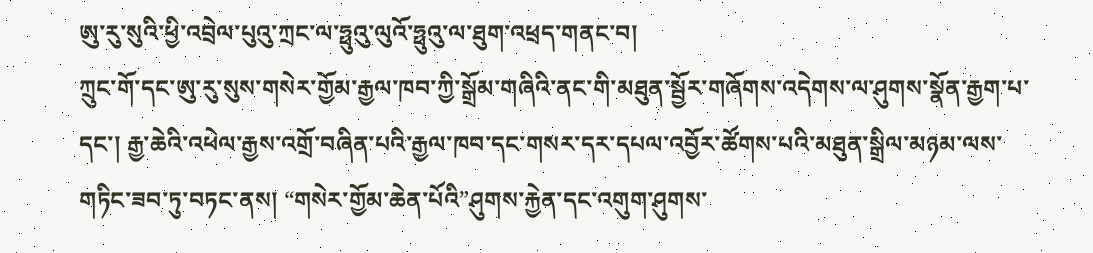ཨུ་རུ་སུའི་ཕྱི་འབྲེལ་པུའུ་ཀྲང་ལ་ཧྥུའུ་ལུའོ་ཧྥུའུ་ལ་ཐུག་འཕྲད་གནང་བ།
ཀྲུང་གོ་དང་ཨུ་རུ་སུས་གསེར་གྱོམ་རྒྱལ་ཁབ་ཀྱི་སྒྲོམ་གཞིའི་ནང་གི་མཐུན་སྦྱོར་གཞོགས་འདེགས་ལ་ཤུགས་སྣོན་རྒྱག་པ་དང་། རྒྱ་ཆེའི་འཕེལ་རྒྱས་འགྲོ་བཞིན་པའི་རྒྱལ་ཁབ་དང་གསར་དར་དཔལ་འབྱོར་ཚོགས་པའི་མཐུན་སྒྲིལ་མཉམ་ལས་གཏིང་ཟབ་ཏུ་བཏང་ནས། “གསེར་གྱོམ་ཆེན་པོའི”ཤུགས་རྐྱེན་དང་འགུག་ཤུགས་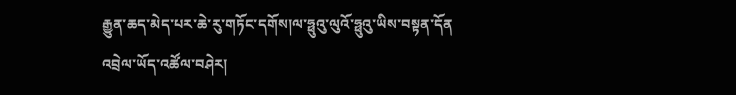རྒྱུན་ཆད་མེད་པར་ཆེ་རུ་གཏོང་དགོས།ལ་ཧྥུའུ་ལུའོ་ཧྥུའུ་ཡིས་བསྟན་དོན
འབྲེལ་ཡོད་འཚོལ་བཤེར།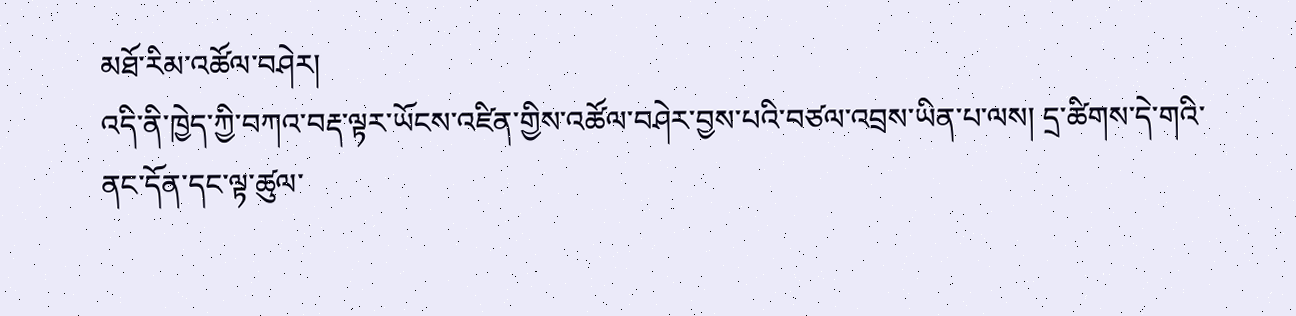མཐོ་རིམ་འཚོལ་བཤེར།
འདི་ནི་ཁྱེད་ཀྱི་བཀའ་བརྡ་ལྟར་ཡོངས་འཛིན་གྱིས་འཚོལ་བཤེར་བྱས་པའི་བཙལ་འབྲས་ཡིན་པ་ལས། དྲ་ཚིགས་དེ་གའི་ནང་དོན་དང་ལྟ་ཚུལ་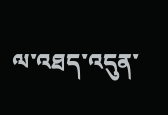ལ་འཐད་འདུན་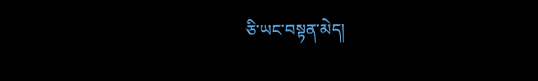ཅི་ཡང་བསྟན་མེད།